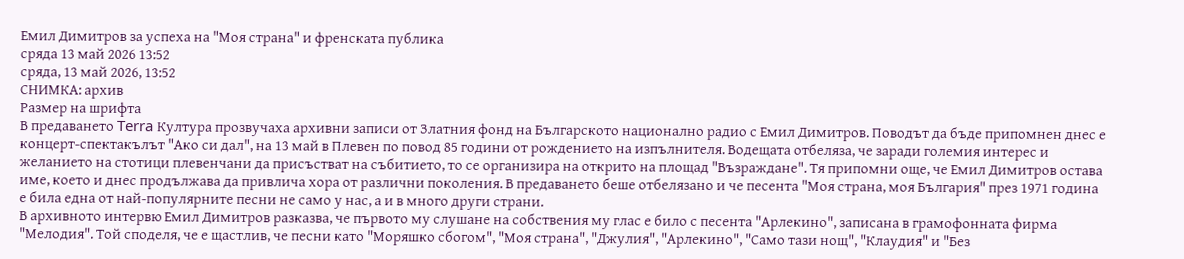Емил Димитров за успеха на "Моя страна" и френската публика
сряда 13 май 2026 13:52
сряда, 13 май 2026, 13:52
СНИМКА: архив
Размер на шрифта
В предаването Terra Култура прозвучаха архивни записи от Златния фонд на Българското национално радио с Емил Димитров. Поводът да бъде припомнен днес е концерт-спектакълът "Ако си дал", на 13 май в Плевен по повод 85 години от рождението на изпълнителя. Водещата отбеляза, че заради големия интерес и желанието на стотици плевенчани да присъстват на събитието, то се организира на открито на площад "Възраждане". Тя припомни още, че Емил Димитров остава име, което и днес продължава да привлича хора от различни поколения. В предаването беше отбелязано и че песента "Моя страна, моя България" през 1971 година е била една от най-популярните песни не само у нас, а и в много други страни.
В архивното интервю Емил Димитров разказва, че първото му слушане на собствения му глас е било с песента "Арлекино", записана в грамофонната фирма "Мелодия". Той споделя, че е щастлив, че песни като "Моряшко сбогом", "Моя страна", "Джулия", "Арлекино", "Само тази нощ", "Клаудия" и "Без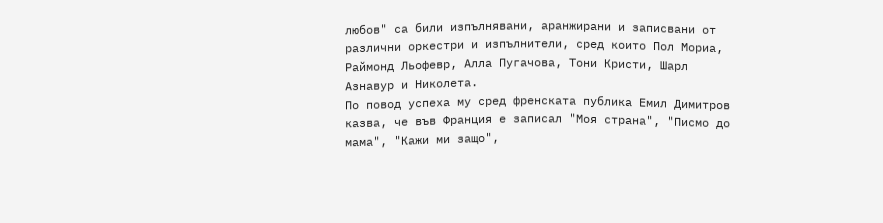любов" са били изпълнявани, аранжирани и записвани от различни оркестри и изпълнители, сред които Пол Мориа, Раймонд Льофевр, Алла Пугачова, Тони Кристи, Шарл Азнавур и Николета.
По повод успеха му сред френската публика Емил Димитров казва, че във Франция е записал "Моя страна", "Писмо до мама", "Кажи ми защо",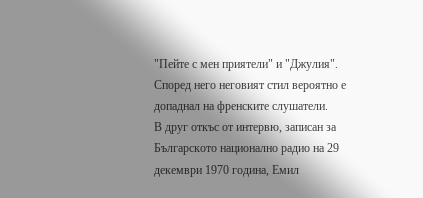"Пейте с мен приятели" и "Джулия". Според него неговият стил вероятно е допаднал на френските слушатели.
В друг откъс от интервю, записан за Българското национално радио на 29 декември 1970 година, Емил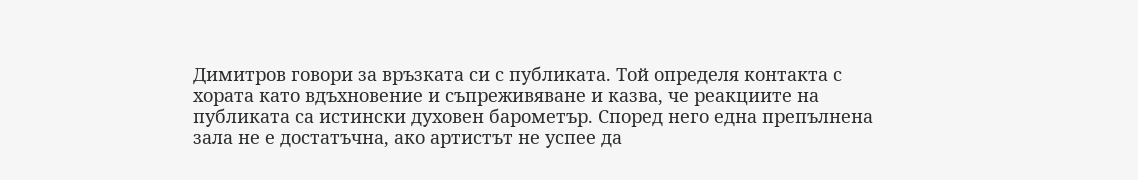Димитров говори за връзката си с публиката. Той определя контакта с хората като вдъхновение и съпреживяване и казва, че реакциите на публиката са истински духовен барометър. Според него една препълнена зала не е достатъчна, ако артистът не успее да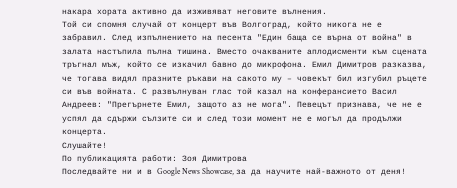накара хората активно да изживяват неговите вълнения.
Той си спомня случай от концерт във Волгоград, който никога не е забравил. След изпълнението на песента "Един баща се върна от война" в залата настъпила пълна тишина. Вместо очакваните аплодисменти към сцената тръгнал мъж, който се изкачил бавно до микрофона. Емил Димитров разказва, че тогава видял празните ръкави на сакото му – човекът бил изгубил ръцете си във войната. С развълнуван глас той казал на конферансието Васил Андреев: "Прегърнете Емил, защото аз не мога". Певецът признава, че не е успял да сдържи сълзите си и след този момент не е могъл да продължи концерта.
Слушайте!
По публикацията работи: Зоя Димитрова
Последвайте ни и в Google News Showcase, за да научите най-важното от деня!